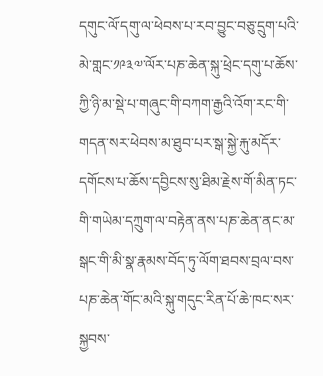དགུང་ལོ་དགུ་ལ་ཕེབས་པ་རབ་བྱུང་བཅུ་དྲུག་པའི་མེ་གླང་༡༩༣༧་ལོར་པཎ་ཆེན་སྐུ་ཕྲེང་དགུ་པ་ཆོས་ཀྱི་ཉི་མ་སྡེ་པ་གཞུང་གི་བཀག་རྒྱའི་འོག་རང་གི་གདན་སར་ཕེབས་མ་ཐུབ་པར་སྒ་སྐྱེ་རྐུ་མདོར་དགོངས་པ་ཆོས་དབྱིངས་སུ་ཐིམ་རྗེས་གོ་མིན་ཏང་གི་གཡེམ་དཀྲུག་ལ་བརྟེན་ནས་པཎ་ཆེན་ནང་མ་སྒང་གི་མི་སྣ་རྣམས་བོད་ཏུ་ལོག་ཐབས་བྲལ་བས་པཎ་ཆེན་གོང་མའི་སྐུ་གདུང་རིན་པོ་ཆེ་ཁང་སར་སྐྱབས་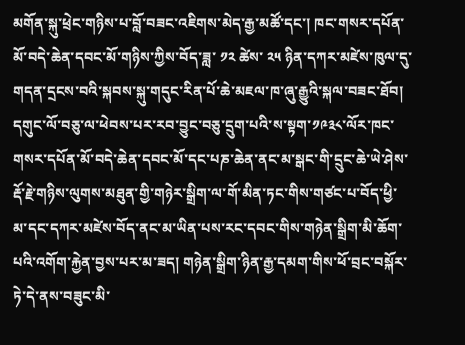མགོན་སྐུ་ཕྲེང་གཉིས་པ་བློ་བཟང་འཇིགས་མེད་རྒྱ་མཚོ་དང་། ཁང་གསར་དཔོན་མོ་བདེ་ཆེན་དབང་མོ་གཉིས་ཀྱིས་བོད་ཟླ་ ༡༢ ཚེས་ ༢༥ ཉིན་དཀར་མཛེས་ཁུལ་དུ་གདན་དྲངས་བའི་སྐབས་སྐུ་གདུང་རིན་པོ་ཆེ་མཇལ་ཁ་ཞུ་རྒྱུའི་སྐལ་བཟང་ཐོབ། དགུང་ལོ་བཅུ་ལ་ཕེབས་པར་རབ་བྱུང་བཅུ་དྲུག་པའི་ས་སྟག་༡༩༣༨་ལོར་ཁང་གསར་དཔོན་མོ་བདེ་ཆེན་དབང་མོ་དང་པཎ་ཆེན་ནང་མ་སྒང་གི་དྲུང་ཆེ་ཡེ་ཤེས་རྡོ་རྗེ་གཉིས་ལུགས་མཐུན་གྱི་གཉེར་སྒྲིག་ལ་གོ་མིན་ཏང་གིས་གཙང་པ་བོད་ཕྱི་མ་དང་དཀར་མཛེས་བོད་ནང་མ་ཡིན་པས་རང་དབང་གིས་གཉེན་སྒྲིག་མི་ཆོག་པའི་འགོག་རྐྱེན་བྱས་པར་མ་ཟད། གཉེན་སྒྲིག་ཉིན་རྒྱ་དམག་གིས་ཕོ་བྲང་བསྐོར་ཏེ་དེ་ནས་བཟུང་མི་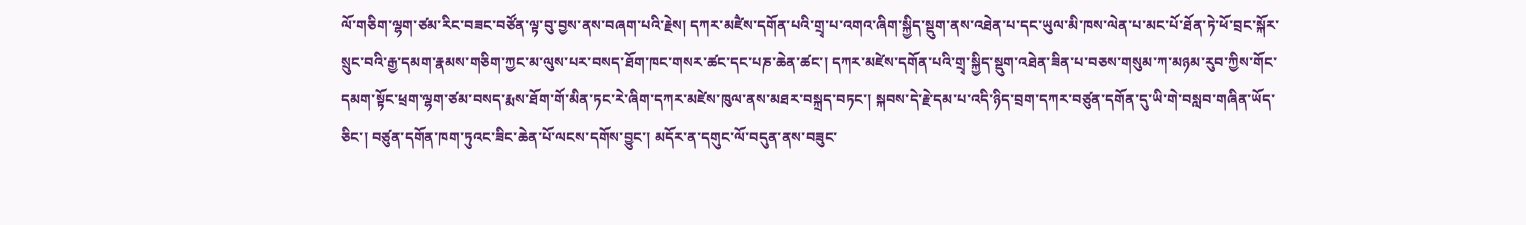ལོ་གཅིག་ལྷག་ཙམ་རིང་བཟང་བཙོན་ལྟ་བུ་བྱས་ནས་བཞག་པའི་རྗེས། དཀར་མཛཻས་དགོན་པའི་གྲྭ་པ་འགའ་ཞིག་སྐྱིད་སྡུག་ནས་འཐེན་པ་དང་ཡུལ་མི་ཁས་ལེན་པ་མང་པོ་ཐོན་ཏེ་ཕོ་བྲང་སྐོར་སྲུང་བའི་རྒྱ་དམག་རྣམས་གཅིག་ཀྱང་མ་ལུས་པར་བསད་ཐོག་ཁང་གསར་ཚང་དང་པཎ་ཆེན་ཚང་། དཀར་མཛེས་དགོན་པའི་གྲྭ་སྐྱིད་སྡུག་འཐེན་ཟིན་པ་བཅས་གསུམ་ཀ་མཉམ་རུབ་ཀྱིས་གོང་དམག་སྟོང་ཕྲག་ལྷག་ཙམ་བསད་རྨས་ཐོག་གོ་མིན་ཏང་རེ་ཞིག་དཀར་མཛེས་ཁུལ་ནས་མཐར་བསྐྲད་བཏང་། སྐབས་དེ་རྗེ་དམ་པ་འདི་ཉིད་བྲག་དཀར་བཙུན་དགོན་དུ་ཡི་གེ་བསླབ་གཞིན་ཡོད་ཅིང་། བཙུན་དགོན་ཁག་ཏུའང་ཟིང་ཆེན་པོ་ལངས་དགོས་བྱུང་། མདོར་ན་དགུང་ལོ་བདུན་ནས་བཟུང་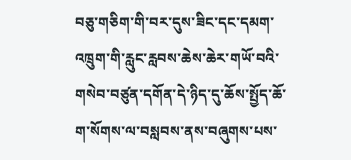བཅུ་གཅིག་གི་བར་དུས་ཟིང་དང་དམག་འཁྲུག་གི་རླུང་རླབས་ཆེས་ཆེར་གཡོ་བའི་གསེབ་བཙུན་དགོན་དེ་ཉིད་དུ་ཆོས་སྤྱོད་ཆོ་ག་སོགས་ལ་བསླབས་ནས་བཞུགས་པས་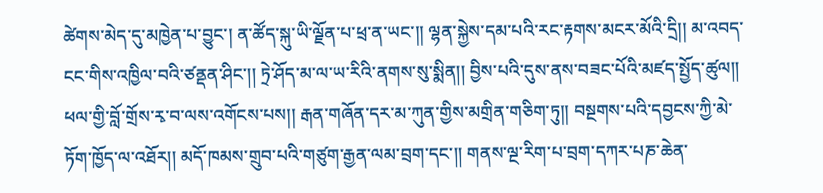ཚེགས་མེད་དུ་མཁྱེན་པ་བྱུང་། ན་ཚོད་སྐུ་ཡི་ལྗོན་པ་ཕྲ་ན་ཡང་།། ལྷན་སྐྱེས་དམ་པའི་རང་རྟགས་མངར་མོའི་དྲི།། མ་འབད་ངང་གིས་འཁྱིལ་བའི་ཙནྡན་ཤིང་།། ཏྲེ་ཤོད་མ་ལ་ཡ་རིའི་ནགས་སུ་སྨིན།། བྱིས་པའི་དུས་ནས་བཟང་པོའི་མཛད་སྤྱོད་ཚུལ།། ཕལ་གྱི་བློ་གྲོས་རྭ་བ་ལས་འགོངས་པས།། རྒན་གཞོན་དར་མ་ཀུན་གྱིས་མགྲིན་གཅིག་ཏུ།། བསྔགས་པའི་དབྱངས་ཀྱི་མེ་ཏོག་ཁྱོད་ལ་འཐོར།། མདོ་ཁམས་གྲུབ་པའི་གཙུག་རྒྱན་ལམ་བྲག་དང་།། གནས་ལྔ་རིག་པ་བྲག་དཀར་པཎ་ཆེན་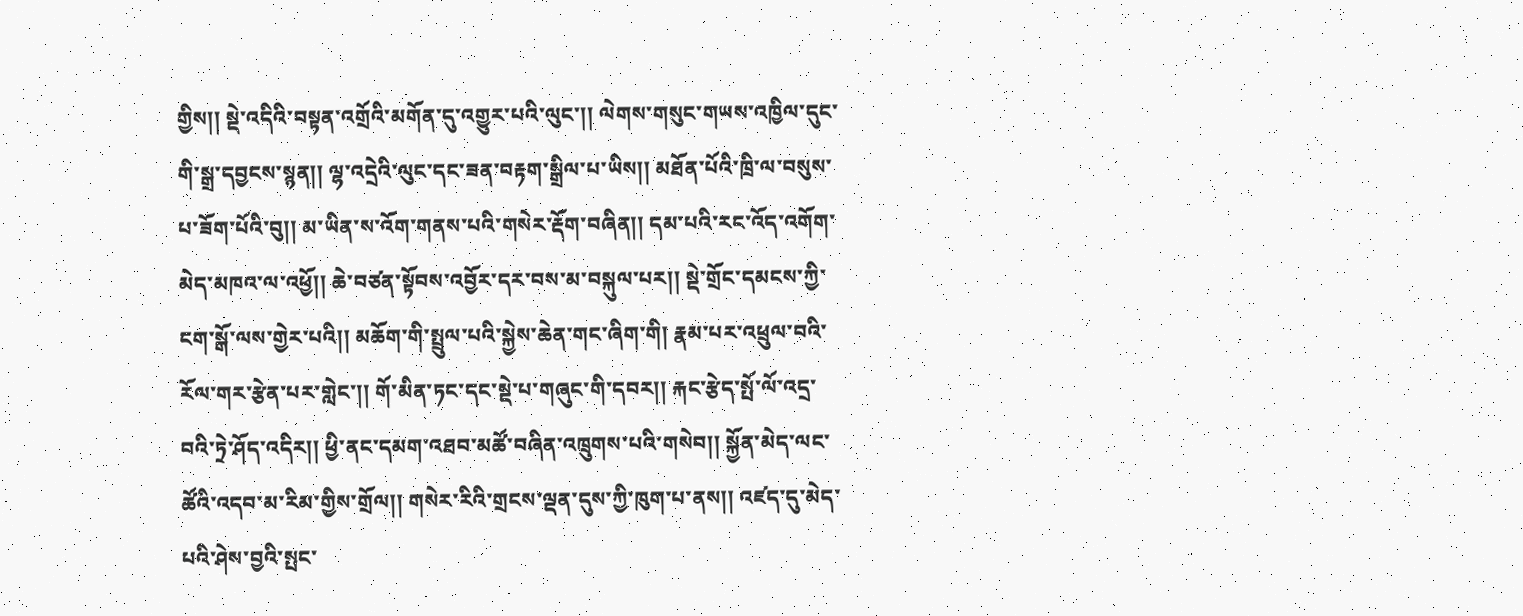གྱིས།། སྡེ་འདིའི་བསྟན་འགྲོའི་མགོན་དུ་འགྱུར་པའི་ལུང་།། ལེགས་གསུང་གཡས་འཁྱིལ་དུང་གི་སྒྲ་དབྱངས་སྙན།། ལྷ་འདྲེའི་ལུང་དང་ཟན་བརྟག་སྒྲིལ་པ་ཡིས།། མཐོན་པོའི་ཁྲི་ལ་བསུས་པ་ཟོག་པོའི་བུ།། མ་ཡིན་ས་འོག་གནས་པའི་གསེར་རྡོག་བཞིན།། དམ་པའི་རང་འོད་འགོག་མེད་མཁའ་ལ་འཕྱོ།། ཆེ་བཙན་སྟོབས་འབྱོར་དར་བས་མ་བསྐུལ་པར།། སྡེ་གྲོང་དམངས་ཀྱི་ངག་སྒོ་ལས་གྱེར་པའི།། མཆོག་གི་སྤྲུལ་པའི་སྐྱེས་ཆེན་གང་ཞིག་གི། རྣམ་པར་འཕྲུལ་བའི་རོལ་གར་རྩེན་པར་གླེང་།། གོ་མིན་ཏང་དང་སྡེ་པ་གཞུང་གི་དབར།། རྐང་རྩེད་སྤོ་ལོ་འདྲ་བའི་ཏྲེ་ཤོད་འདིར།། ཕྱི་ནང་དམག་འཐབ་མཚོ་བཞིན་འཁྲུགས་པའི་གསེབ།། སྐྱོན་མེད་ལང་ཚོའི་འདབ་མ་རིམ་གྱིས་གྲོལ།། གསེར་རིའི་གྲངས་ལྡན་དུས་ཀྱི་ཁུག་པ་ནས།། འཛད་དུ་མེད་པའི་ཤེས་བྱའི་སྤང་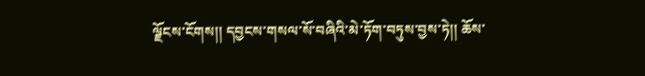ལྗོངས་ངོགས།། དབྱངས་གསལ་སོ་བཞིའི་མེ་ཏོག་བཏུས་བྱས་ཏེ།། ཆོས་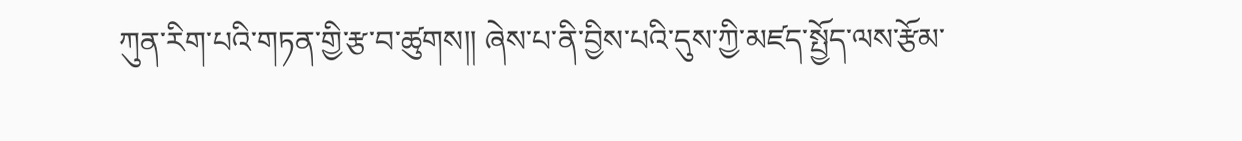ཀུན་རིག་པའི་གཏན་གྱི་རྩ་བ་ཚུགས།། ཞེས་པ་ནི་བྱིས་པའི་དུས་ཀྱི་མཛད་སྤྱོད་ལས་རྩོམ་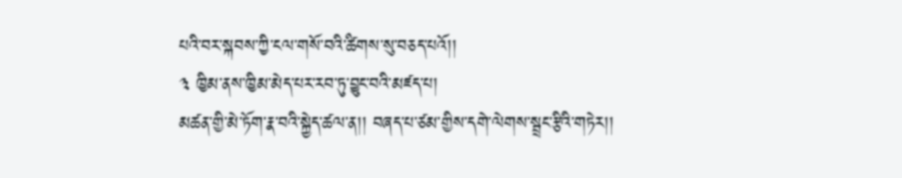པའི་བར་སྐབས་ཀྱི་ངལ་གསོ་བའི་ཚིགས་སུ་བཅད་པའོ།།
༣ ཁྱིམ་ནས་ཁྱིམ་མེད་པར་རབ་ཏུ་བྱུང་བའི་མཛད་པ།
མཚན་གྱི་མེ་ཏོག་རྣ་བའི་སྐྱེད་ཚལ་ན།། བཞད་པ་ཙམ་གྱིས་དགེ་ལེགས་སྦྲང་རྩིའི་གཏེར།།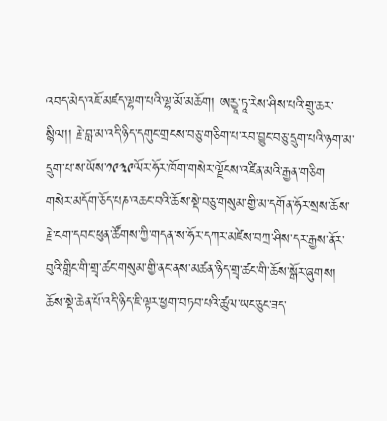འབད་མེད་འཇོ་མཛད་ལྷག་པའི་ལྷ་མོ་མཆོག། ཨརྱཱ་ཏཱ་རེས་ཤིས་པའི་གྲུ་ཆར་སྙིལ།། རྗེ་བླ་མ་འདི་ཉིད་དགུང་གྲངས་བཅུ་གཅིག་པ་རབ་བྱུང་བཅུ་དྲུག་པའི་ཉག་མ་དྲུག་པ་ས་ཡོས་༡༩༣༩ལོར་ཧོར་ཁོག་གསེར་ལྗོངས་འཛིན་མའི་རྒྱན་གཅིག གསེར་མདོག་ཅོད་པཎ་འཆང་བའི་ཆོས་སྡེ་བཅུ་གསུམ་གྱི་མ་དགོན་ཧོར་སྲས་ཆོས་རྗེ་ངག་དབང་ཕུན་ཚོགས་ཀྱི་གདན་ས་ཧོར་དཀར་མཛེས་བཀྲ་ཤིས་དར་རྒྱས་ནོར་བུའི་གླིང་གི་གྲྭ་ཚང་གསུམ་གྱི་ནང་ནས་མཚན་ཉིད་གྲྭ་ཚང་གི་ཆོས་སྒོར་ཞུགས། ཆོས་སྡེ་ཆེན་པོ་འདི་ཉིད་ཇི་ལྟར་ཕྱག་བཏབ་པའི་ཚུལ་ཡང་ཅུང་ཟད་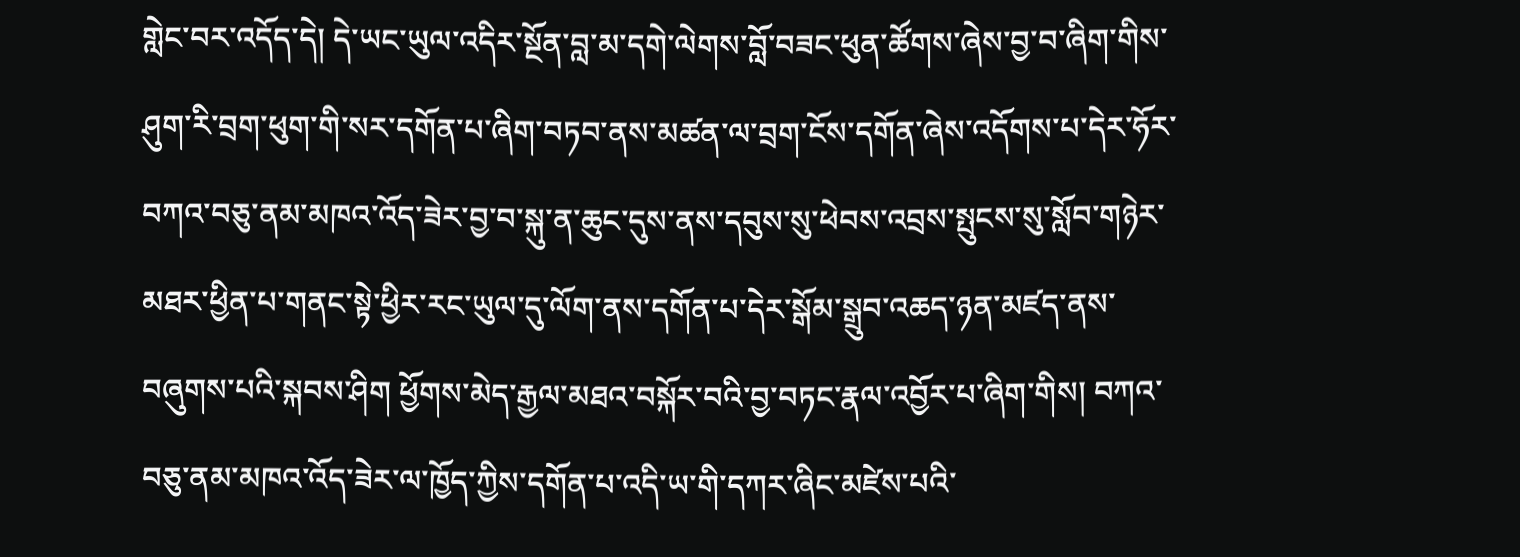གླེང་བར་འདོད་དེ། དེ་ཡང་ཡུལ་འདིར་སྔོན་བླ་མ་དགེ་ལེགས་བློ་བཟང་ཕུན་ཚོགས་ཞེས་བྱ་བ་ཞིག་གིས་ཤུག་རི་བྲག་ཕུག་གི་སར་དགོན་པ་ཞིག་བཏབ་ནས་མཚན་ལ་བྲག་ངོས་དགོན་ཞེས་འདོགས་པ་དེར་ཧོར་བཀའ་བཅུ་ནམ་མཁའ་འོད་ཟེར་བྱ་བ་སྐུ་ན་ཆུང་དུས་ནས་དབུས་སུ་ཕེབས་འབྲས་སྤུངས་སུ་སློབ་གཉེར་མཐར་ཕྱིན་པ་གནང་སྟེ་ཕྱིར་རང་ཡུལ་དུ་ལོག་ནས་དགོན་པ་དེར་སྒོམ་སྒྲུབ་འཆད་ཉན་མཛད་ནས་བཞུགས་པའི་སྐབས་ཤིག ཕྱོགས་མེད་རྒྱལ་མཐའ་བསྐོར་བའི་བྱ་བཏང་རྣལ་འབྱོར་པ་ཞིག་གིས། བཀའ་བཅུ་ནམ་མཁའ་འོད་ཟེར་ལ་ཁྱོད་ཀྱིས་དགོན་པ་འདི་ཡ་གི་དཀར་ཞིང་མཛེས་པའི་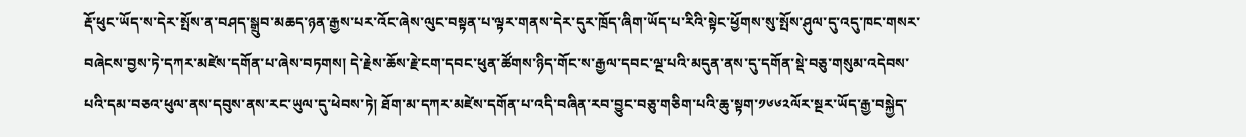རྡོ་ཕུང་ཡོད་ས་དེར་སྤོས་ན་བཤད་སྒྲུབ་མཆད་ཉན་རྒྱས་པར་འོང་ཞེས་ལུང་བསྟན་པ་ལྟར་གནས་དེར་དུར་ཁྲོད་ཞིག་ཡོད་པ་རིའི་སྟེང་ཕྱོགས་སུ་སྤོས་ཤུལ་དུ་འདུ་ཁང་གསར་བཞེངས་བྱས་ཏེ་དཀར་མཛེས་དགོན་པ་ཞེས་བཏགས། དེ་རྗེས་ཆོས་རྗེ་ངག་དབང་ཕུན་ཚོགས་ཉིད་གོང་ས་རྒྱལ་དབང་ལྔ་པའི་མདུན་ནས་དུ་དགོན་སྡེ་བཅུ་གསུམ་འདེབས་པའི་དམ་བཅའ་ཕུལ་ནས་དབུས་ནས་རང་ཡུལ་དུ་ཕེབས་ཏེ། ཐོག་མ་དཀར་མཛེས་དགོན་པ་འདི་བཞིན་རབ་བྱུང་བཅུ་གཅིག་པའི་ཆུ་སྟག་༡༦༦༢ལོར་སྔར་ཡོད་རྒྱ་བསྐྱེད་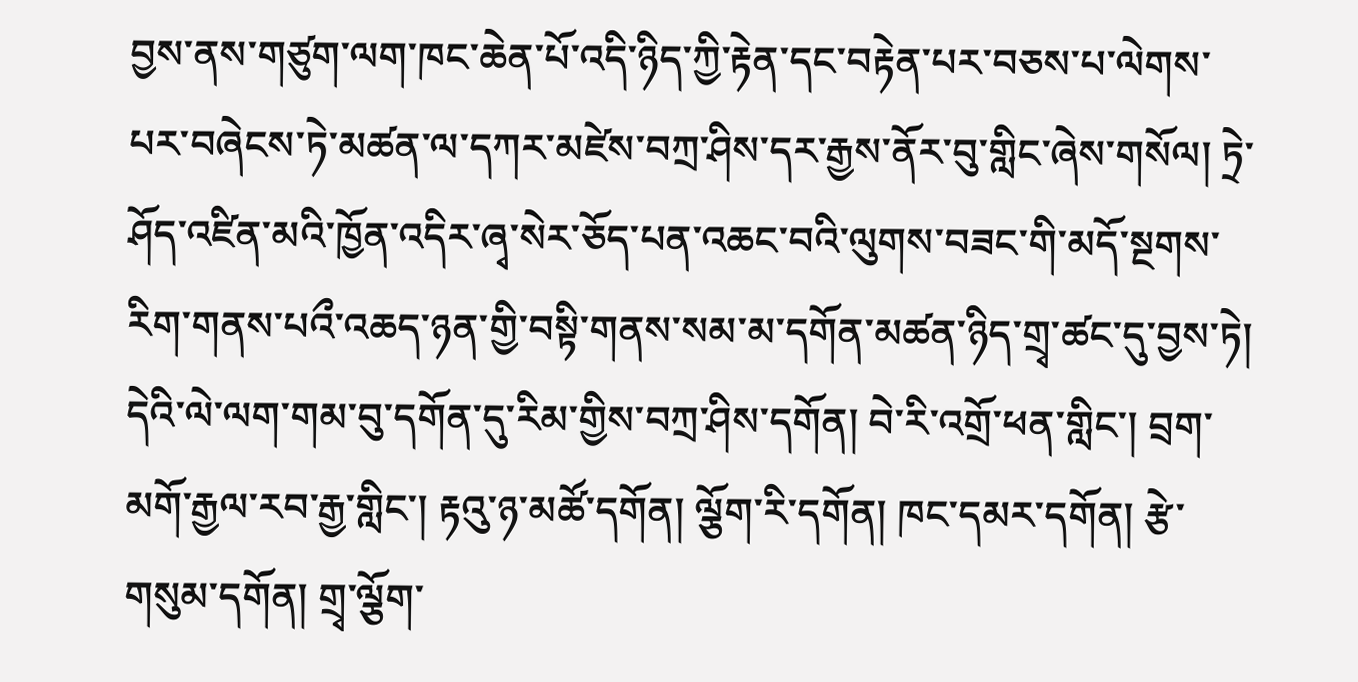བྱས་ནས་གཙུག་ལག་ཁང་ཆེན་པོ་འདི་ཉིད་ཀྱི་རྟེན་དང་བརྟེན་པར་བཅས་པ་ལེགས་པར་བཞེངས་ཏེ་མཚན་ལ་དཀར་མཛེས་བཀྲ་ཤིས་དར་རྒྱས་ནོར་བུ་གླིང་ཞེས་གསོལ། ཏྲེ་ཤོད་འཛིན་མའི་ཁྱོན་འདིར་ཞྭ་སེར་ཅོད་པན་འཆང་བའི་ལུགས་བཟང་གི་མདོ་སྔགས་རིག་གནས་པའྀ་འཆད་ཉན་གྱི་བསྟི་གནས་སམ་མ་དགོན་མཚན་ཉིད་གྲྭ་ཚང་དུ་བྱས་ཏེ། དེའི་ལེ་ལག་གམ་བུ་དགོན་དུ་རིམ་གྱིས་བཀྲ་ཤིས་དགོན། བེ་རི་འགྲོ་ཕན་གླིང་། བྲག་མགོ་རྒྱལ་རབ་རྒྱ་གླིང་། རྟའུ་ཉ་མཚོ་དགོན། ལྕོག་རི་དགོན། ཁང་དམར་དགོན། རྩེ་གསུམ་དགོན། གྲྭ་ལྕོག་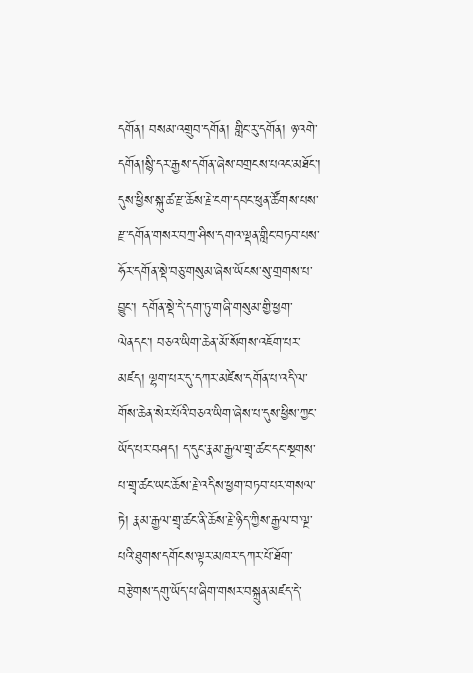དགོན། བསམ་འགྲུབ་དགོན། གླིང་རུ་དགོན། ཉ་འགེ་དགོན།སྙི་དར་རྒྱས་དགོན་ཞེས་བགྲངས་པའང་མཐོང་། དུས་ཕྱིས་སྐུ་ཚ་རྫ་ཆོས་རྗེ་ངག་དབང་ཕུན་ཚོགས་པས་རྫ་དགོན་གསར་བཀྲ་ཤིས་དགའ་ལྡན་གླིང་བཏབ་པས་ཧོར་དགོན་སྡེ་བཅུ་གསུམ་ཞེས་ཡོངས་སུ་གྲགས་པ་བྱུང་། དགོན་སྡེ་དེ་དག་ཏུ་གཞི་གསུམ་གྱི་ཕྱག་ལེནདང་། བཅའ་ཡིག་ཆེན་མོ་སོགས་འཇོག་པར་མཛད། ལྷག་པར་དུ་དཀར་མཛེས་དགོན་པ་འདི་ལ་གོས་ཆེན་སེར་པོའི་བཅའ་ཡིག་ཞེས་པ་དུས་ཕྱིས་ཀྱང་ཡོད་པར་བཤད། ད་དུང་རྣམ་རྒྱལ་གྲྭ་ཚང་དང་སྔགས་པ་གྲྭ་ཚང་ཡང་ཆོས་རྗེ་འདིས་ཕྱག་བཏབ་པར་གསལ་ཏེ། རྣམ་རྒྱལ་གྲྭ་ཚང་ནི་ཆོས་རྗེ་ཉིད་ཀྱིས་རྒྱལ་བ་ལྔ་པའི་ཐུགས་དགོངས་ལྟར་མཁར་དཀར་པོ་ཐོག་བརྩེགས་དགུ་ཡོད་པ་ཞིག་གསར་བསྐྲུན་མཛད་དེ་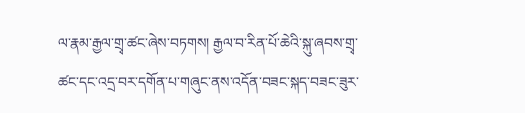ལ་རྣམ་རྒྱལ་གྲྭ་ཚང་ཞེས་བཏགས། རྒྱལ་བ་རིན་པོ་ཆེའི་སྐུ་ཞབས་གྲྭ་ཚང་དང་འདྲ་བར་དགོན་པ་གཞུང་ནས་འདོན་བཟང་སྐད་བཟང་ཟུར་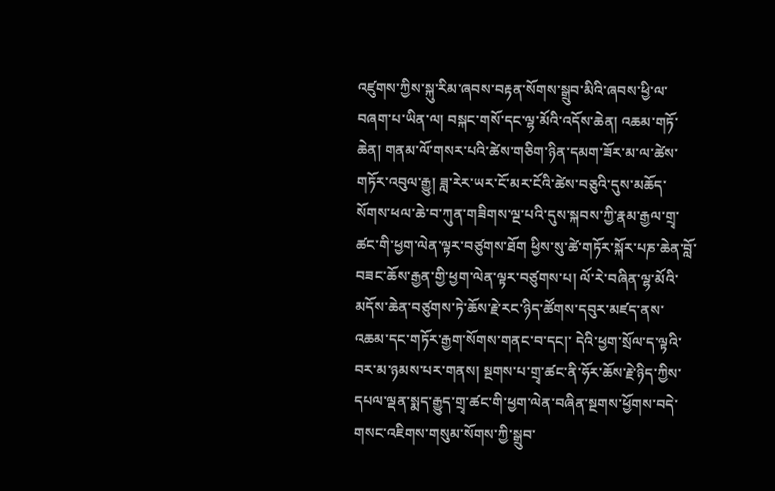འཛུགས་ཀྱིས་སྐུ་རིམ་ཞབས་བརྟན་སོགས་སྒྲུབ་མིའི་ཞབས་ཕྱི་ལ་བཞག་པ་ཡིན་ལ། བསྐང་གསོ་དང་ལྷ་མོའི་འདོས་ཆེན། འཆམ་གཏོ་ཆེན། གནམ་ལོ་གསར་པའི་ཚེས་གཅིག་ཉིན་དམག་ཟོར་མ་ལ་ཚེས་གཏོར་འབུལ་རྒྱུ། ཟླ་རེར་ཡར་ངོ་མར་ངོའི་ཚེས་བཅུའི་དུས་མཆོད་སོགས་ཕལ་ཆེ་བ་ཀུན་གཟིགས་ལྔ་པའི་དུས་སྐབས་ཀྱི་རྣམ་རྒྱལ་གྲྭ་ཚང་གི་ཕྱག་ལེན་ལྟར་བཙུགས་ཐོག ཕྱིས་སུ་ཚེ་གཏོར་སྐོར་པཎ་ཆེན་བློ་བཟང་ཆོས་རྒྱན་གྱི་ཕྱག་ལེན་ལྟར་བཙུགས་པ། ལོ་རེ་བཞིན་ལྷ་མོའི་མདོས་ཆེན་བཙུགས་ཏེ་ཆོས་རྗེ་རང་ཉིད་ཚོགས་དབུར་མཛད་ནས་འཆམ་དང་གཏོར་རྒྱག་སོགས་གནང་བ་དང།་ དེའི་ཕྱག་སྲོལ་ད་ལྟའི་བར་མ་ཉམས་པར་གནས། སྔགས་པ་གྲྭ་ཚང་ནི་ཧོར་ཆོས་རྗེ་ཉིད་ཀྱིས་དཔལ་ལྡན་སྨད་རྒྱུད་གྲྭ་ཚང་གི་ཕྱག་ལེན་བཞིན་སྔགས་ཕྱོགས་བདེ་གསང་འཇིགས་གསུམ་སོགས་ཀྱི་སྒྲུབ་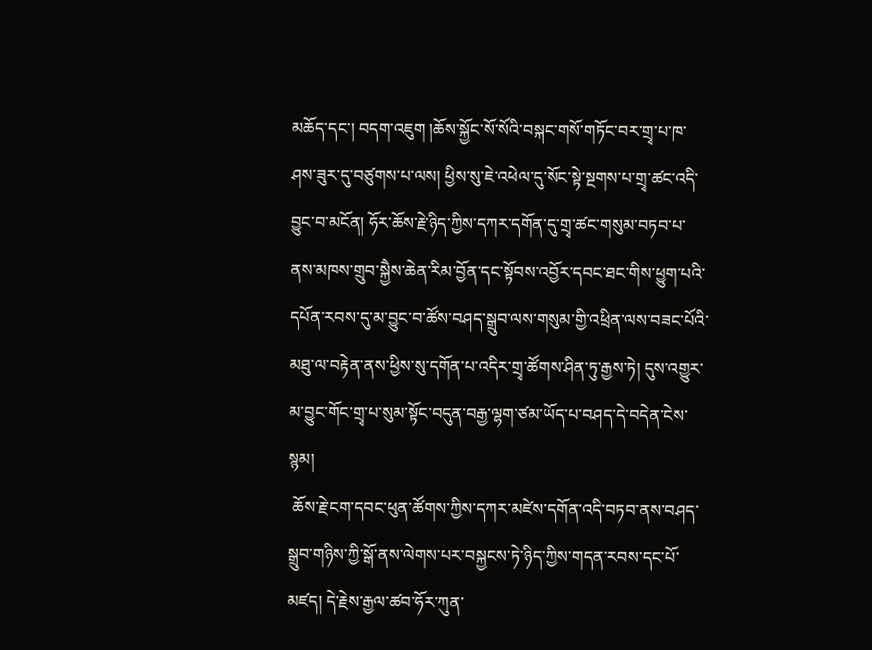མཆོད་དང་། བདག་འཇུག །ཆོས་སྐྱོང་སོ་སོའི་བསྐང་གསོ་གཏོང་བར་གྲྭ་པ་ཁ་ཤས་ཟུར་དུ་བཙུགས་པ་ལས། ཕྱིས་སུ་ཇེ་འཕེལ་དུ་སོང་སྟེ་སྔགས་པ་གྲྭ་ཚང་འདི་བྱུང་བ་མངོན། ཧོར་ཆོས་རྗེ་ཉིད་ཀྱིས་དཀར་དགོན་དུ་གྲྭ་ཚང་གསུམ་བཏབ་པ་ནས་མཁས་གྲུབ་སྐྱཻས་ཆེན་རིམ་བྱོན་དང་སྟོབས་འབྱོར་དབང་ཐང་གིས་ཕྱུག་པའི་དཔོན་རབས་དུ་མ་བྱུང་བ་ཚོས་བཤད་སྒྲུབ་ལས་གསུམ་གྱི་འཕྲིན་ལས་བཟང་པོའི་མཐུ་ལ་བརྟེན་ནས་ཕྱིས་སུ་དགོན་པ་འདིར་གྲྭ་ཚོགས་ཤིན་ཏུ་རྒྱས་ཏེ། དུས་འགྱུར་མ་བྱུང་གོང་གྲྭ་པ་སུམ་སྟོང་བདུན་བརྒྱ་ལྷག་ཙམ་ཡོད་པ་བཤད་དེ་བདེན་ངེས་སྙམ།
 ཆོས་རྗེ་ངག་དབང་ཕུན་ཚོགས་ཀྱིས་དཀར་མཛེས་དགོན་འདི་བཏབ་ནས་བཤད་སྒྲུབ་གཉིས་ཀྱི་སྒོ་ནས་ལེགས་པར་བསྐྱངས་ཏེ་ཉིད་ཀྱིས་གདན་རབས་དང་པོ་མཛད། དེ་རྗེས་རྒྱལ་ཚབ་ཧོར་ཀུན་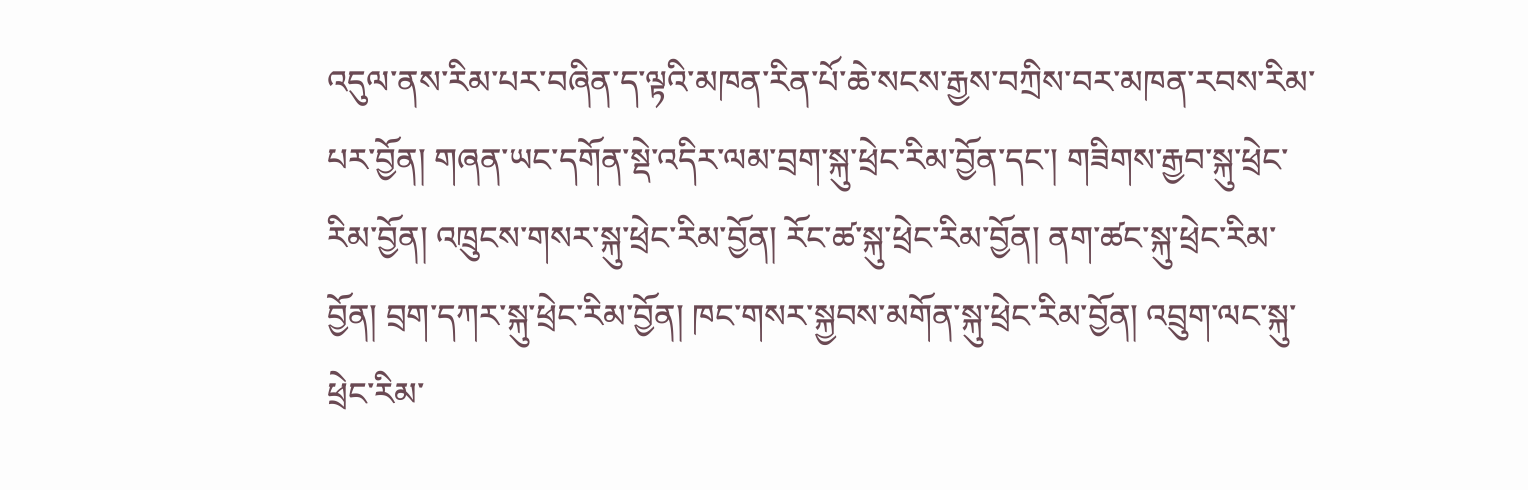འདུལ་ནས་རིམ་པར་བཞིན་ད་ལྟའི་མཁན་རིན་པོ་ཆེ་སངས་རྒྱས་བཀྲིས་བར་མཁན་རབས་རིམ་པར་བྱོན། གཞན་ཡང་དགོན་སྡེ་འདིར་ལམ་བྲག་སྐུ་ཕྲེང་རིམ་བྱོན་དང་། གཟིགས་རྒྱབ་སྐུ་ཕྲེང་རིམ་བྱོན། འཁྲུངས་གསར་སྐུ་ཕྲེང་རིམ་བྱོན། རོང་ཚ་སྐུ་ཕྲེང་རིམ་བྱོན། ནག་ཚང་སྐུ་ཕྲེང་རིམ་བྱོན། བྲག་དཀར་སྐུ་ཕྲེང་རིམ་བྱོན། ཁང་གསར་སྐྱབས་མགོན་སྐུ་ཕྲེང་རིམ་བྱོན། འབྲུག་ལང་སྐུ་ཕྲེང་རིམ་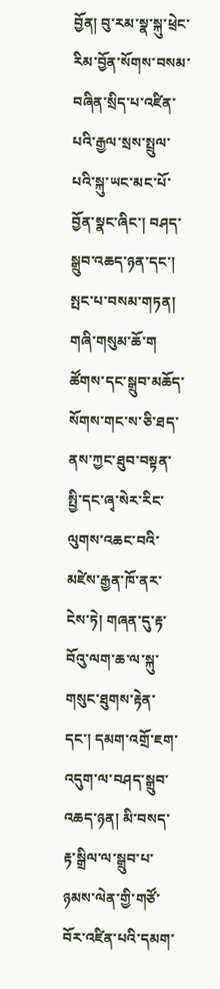བྱོན། བུ་རམ་སྣ་སྐུ་ཕྲེང་རིམ་བྱོན་སོགས་བསམ་བཞིན་སྲིད་པ་འཛིན་པའི་རྒྱལ་སྲས་སྤྲུལ་པའི་སྐུ་ཡང་མང་པོ་བྱོན་སྣང་ཞིང་། བཤད་སྒྲུབ་འཆད་ཉན་དང་། སྤང་པ་བསམ་གཏན། གཞི་གསུམ་ཆོ་ག ཚོགས་དང་སྒྲུབ་མཆོད་སོགས་གང་ས་ཅི་ཐད་ནས་ཀྱང་ཐུབ་བསྟན་སྤྱི་དང་ཞྭ་སེར་རིང་ལུགས་འཆང་བའི་མཛེས་རྒྱན་ཁོ་ནར་ངེས་ཏེ། གཞན་དུ་རྟ་བོའུ་ལག་ཆ་ལ་སྐུ་གསུང་ཐུགས་རྟེན་དང་། དམག་འགྲོ་ཇག་འདུག་ལ་བཤད་སྒྲུབ་འཆད་ཉན། མི་བསད་རྟ་སྒྲིལ་ལ་སྒྲུབ་པ་ཉམས་ལེན་གྱི་གཙོ་བོར་འཛིན་པའི་དམག་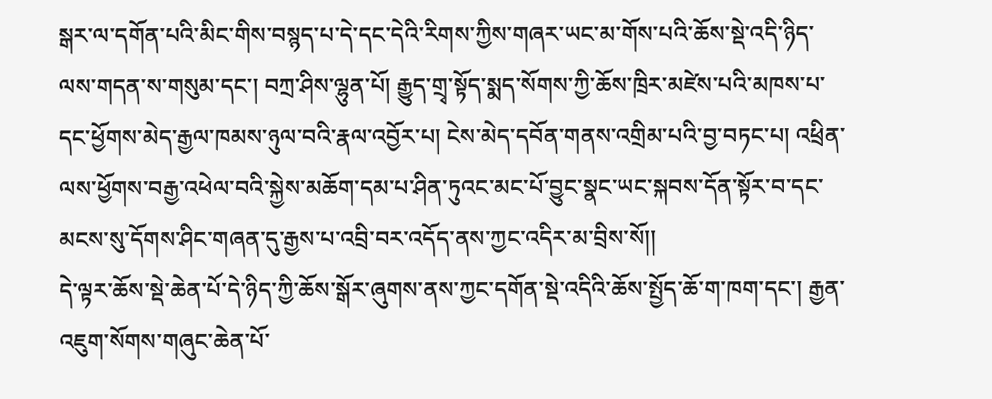སྒར་ལ་དགོན་པའི་མིང་གིས་བསྙད་པ་དེ་དང་དེའི་རིགས་ཀྱིས་གཞར་ཡང་མ་གོས་པའི་ཆོས་སྡེ་འདི་ཉིད་ལས་གདན་ས་གསུམ་དང་། བཀྲ་ཤིས་ལྷུན་པོ། རྒྱུད་གྲྭ་སྟོད་སྨད་སོགས་ཀྱི་ཆོས་ཁྲིར་མཛེས་པའི་མཁས་པ་དང་ཕྱོགས་མེད་རྒྱལ་ཁམས་ཉུལ་བའི་རྣལ་འབྱོར་པ། ངེས་མེད་དབོན་གནས་འགྲིམ་པའི་བྱ་བཏང་པ། འཕྲིན་ལས་ཕྱོགས་བརྒྱ་འཕེལ་བའི་སྐྱེས་མཆོག་དམ་པ་ཤིན་ཏུའང་མང་པོ་བྱུང་སྣང་ཡང་སྐབས་དོན་སྟོར་བ་དང་མངས་སུ་དོགས་ཤིང་གཞན་དུ་རྒྱས་པ་འབྲི་བར་འདོད་ནས་ཀྱང་འདིར་མ་བྲིས་སོ།།
དེ་ལྟར་ཆོས་སྡེ་ཆེན་པོ་དེ་ཉིད་ཀྱི་ཆོས་སྒོར་ཞུགས་ནས་ཀྱང་དགོན་སྡེ་འདིའི་ཆོས་སྤྱོད་ཆོ་ག་ཁག་དང་། རྒྱན་འཇུག་སོགས་གཞུང་ཆེན་པོ་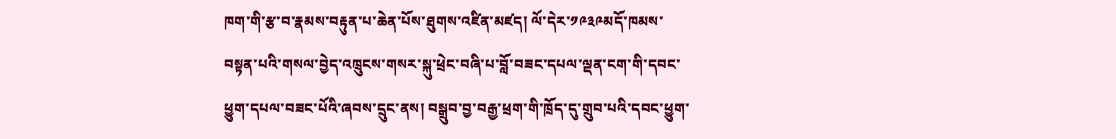ཁག་གི་རྩ་བ་རྣམས་བརྟུན་པ་ཆེན་པོས་ཐུགས་འཛིན་མཛད། ལོ་དེར་༡༩༣༩མདོ་ཁམས་བསྟན་པའི་གསལ་བྱེད་འཁྲུངས་གསར་སྐུ་ཕྲེང་བཞི་པ་བློ་བཟང་དཔལ་ལྡན་ངག་གི་དབང་ཕྱུག་དཔལ་བཟང་པོའི་ཞབས་དྲུང་ནས། བསྒྲུབ་བྱ་བརྒྱ་ཕྲག་གི་ཁྲོད་དུ་གྲུབ་པའི་དབང་ཕྱུག་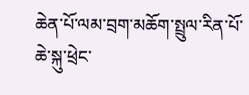ཆེན་པོ་ལམ་བྲག་མཆོག་སྤྲུལ་རིན་པོ་ཆེ་སྐུ་ཕྲེང་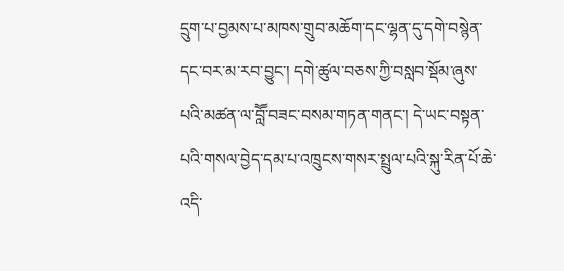དྲུག་པ་བྱམས་པ་མཁས་གྲུབ་མཆོག་དང་ལྷན་དུ་དགེ་བསྙེན་དང་བར་མ་རབ་བྱུང་། དགེ་ཚུལ་བཅས་ཀྱི་བསླབ་སྡོམ་ཞུས་པའི་མཚན་ལ་བླཽ་བཟང་བསམ་གཏན་གནང་། དེ་ཡང་བསྟན་པའི་གསལ་བྱེད་དམ་པ་འཁྲུངས་གསར་སྤྲུལ་པའི་སྐུ་རིན་པོ་ཆེ་འདི་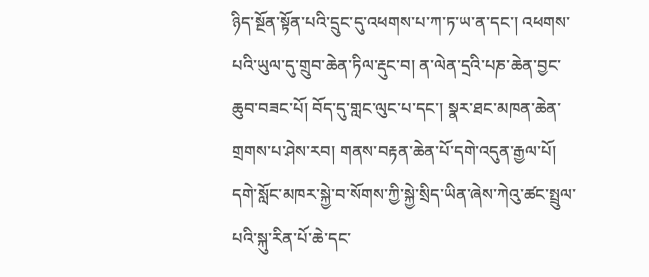ཉིད་སྔོན་སྟོན་པའི་དྲུང་དུ་འཕགས་པ་ཀ་ཏ་ཡ་ན་དང་། འཕགས་པའི་ཡུལ་དུ་གྲུབ་ཆེན་ཏིལ་རྡུང་བ། ན་ལེན་དྲའི་པཎ་ཆེན་བྱང་ཆུབ་བཟང་པོ། བོད་དུ་གླང་ལུང་པ་དང་། སྣར་ཐང་མཁན་ཆེན་གྲགས་པ་ཤེས་རབ། གནས་བརྟན་ཆེན་པོ་དགེ་འདུན་རྒྱལ་པོ། དགེ་སློང་མཁར་སྐྱེ་བ་སོགས་ཀྱི་སྐྱེ་སྲིད་ཡིན་ཞེས་ཀེའུ་ཚང་སྤྲུལ་པའི་སྐུ་རིན་པོ་ཆེ་དང་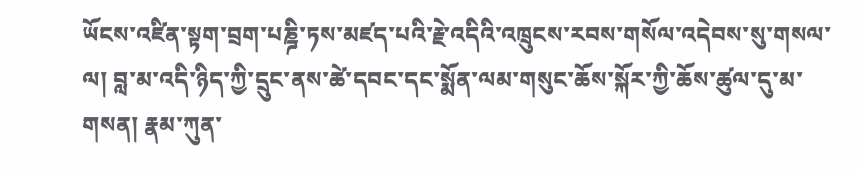ཡོངས་འཛིན་སྟག་བྲག་པཎྜི་ཏས་མཛད་པའི་རྗེ་འདིའི་འཁྲུངས་རབས་གསོལ་འདེབས་སུ་གསལ་ལ། བླ་མ་འདི་ཉིད་ཀྱི་དྲུང་ནས་ཚེ་དབང་དང་སྨོན་ལམ་གསུང་ཆོས་སྐོར་ཀྱི་ཆོས་ཚུལ་དུ་མ་གསན། རྣམ་ཀུན་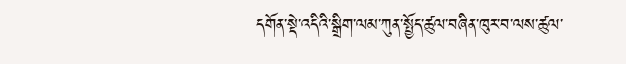དགོན་སྡེ་འདིའི་སྒྲིག་ལམ་ཀུན་སྤྱོད་ཚུལ་བཞིན་ཁུར་བ་ལས་ཚུལ་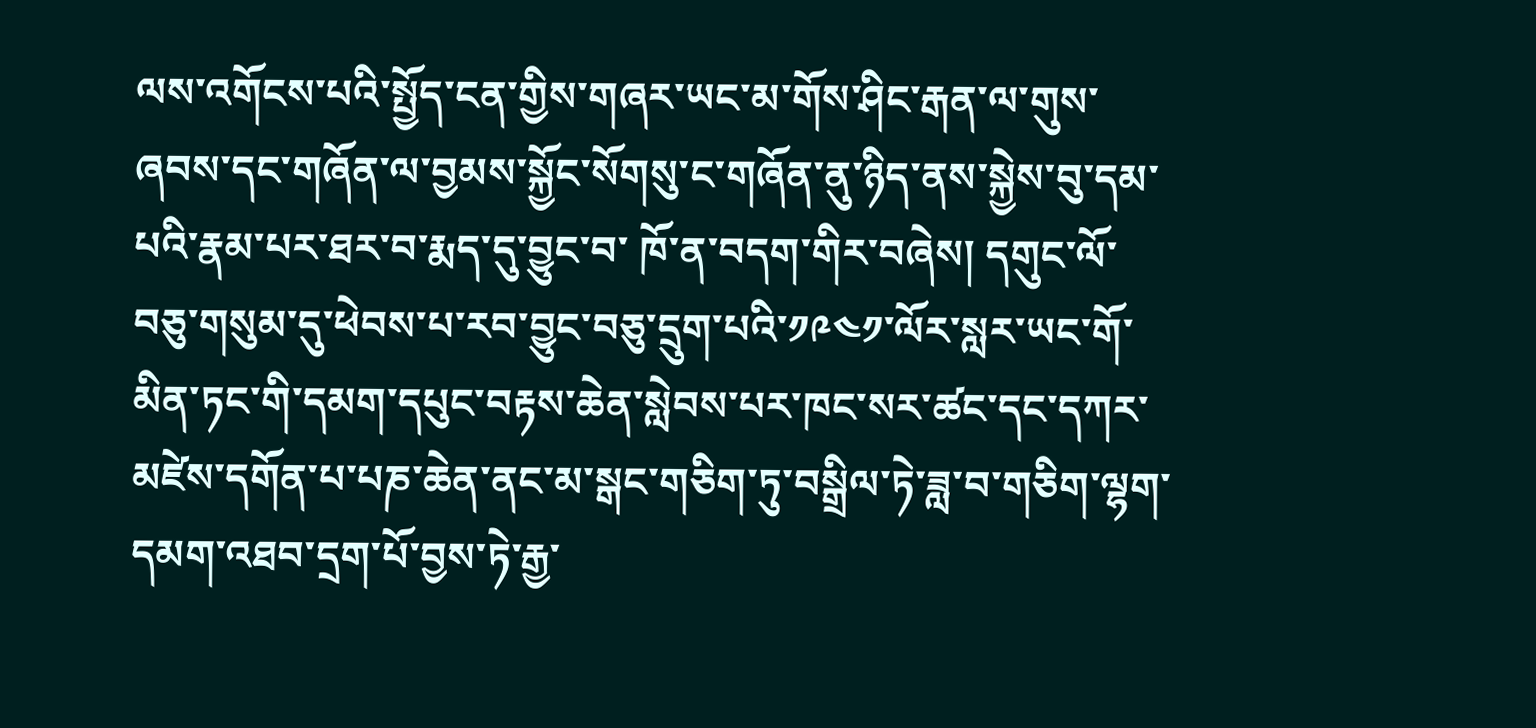ལས་འགོངས་པའི་སྤྱོད་ངན་གྱིས་གཞར་ཡང་མ་གོས་ཤིང་རྒན་ལ་གུས་ཞབས་དང་གཞོན་ལ་བྱམས་སྐྱོང་སོགསུ་ང་གཞོན་ནུ་ཉིད་ནས་སྐྱེས་བུ་དམ་པའི་རྣམ་པར་ཐར་བ་རྨད་དུ་བྱུང་བ་ ཁོ་ན་བདག་གིར་བཞེས། དགུང་ལོ་བཅུ་གསུམ་དུ་ཕེབས་པ་རབ་བྱུང་བཅུ་དྲུག་པའི་༡༩༤༡་ལོར་སླར་ཡང་གོ་མིན་ཏང་གི་དམག་དཔུང་བརྟས་ཆེན་སླེབས་པར་ཁང་སར་ཚང་དང་དཀར་མཛེས་དགོན་པ་པཎ་ཆེན་ནང་མ་སྒང་གཅིག་ཏུ་བསྒྲིལ་ཏེ་ཟླ་བ་གཅིག་ལྷག་དམག་འཐབ་དྲག་པོ་བྱས་ཏེ་རྒྱ་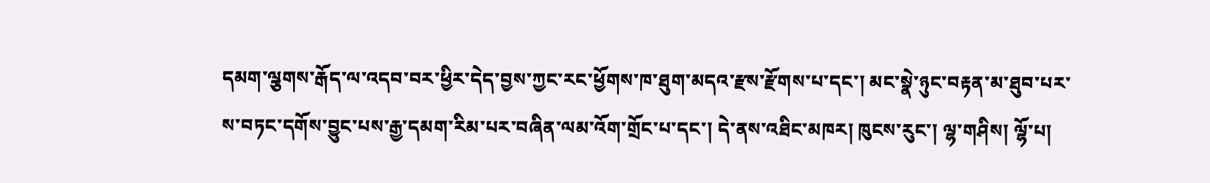དམག་ལྕགས་རྒོད་ལ་འདབ་བར་ཕྱིར་དེད་བྱས་ཀྱང་རང་ཕྱོགས་ཁ་ཐུག་མདའ་རྫས་རྫོགས་པ་དང་། མང་སྣེ་ཉུང་བརྟན་མ་ཐུབ་པར་ས་བཏང་དགོས་བྱུང་པས་རྒྱ་དམག་རིམ་པར་བཞིན་ལམ་འོག་གྲོང་པ་དང་། དེ་ནས་འཐིང་མཁར། ཁུངས་རུང་། ལྷ་གཤིས། ལྷོ་པ།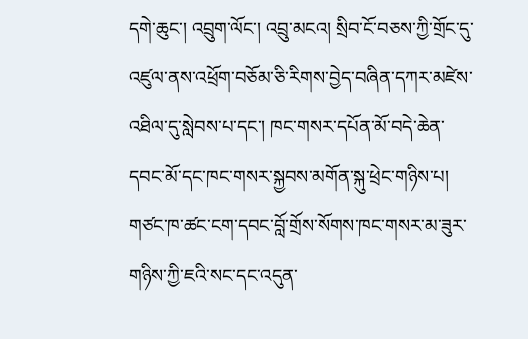དགེ་ཆུང་། འབྲུག་ལོང་། འབྲུ་མངའ། སྲིབ་ངོ་བཅས་ཀྱི་གྲོང་དུ་འཛུལ་ནས་འཕྲོག་བཅོམ་ཅི་རིགས་བྱེད་བཞིན་དཀར་མཛེས་འཐིལ་དུ་སླེབས་པ་དང་། ཁང་གསར་དཔོན་མོ་བདེ་ཆེན་དབང་མོ་དང་ཁང་གསར་སྐྱབས་མགོན་སྐུ་ཕྲེང་གཉིས་པ། གཙང་ཁ་ཚང་ངག་དབང་བློ་གྲོས་སོགས་ཁང་གསར་མ་ཟུར་གཉིས་ཀྱི་ཇའི་སང་དང་འདུན་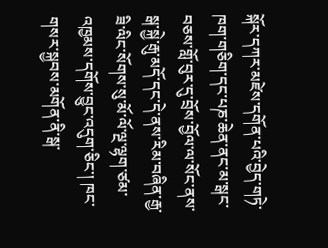སྐོར་དཀར་མཛེས་དགོན་པའི་བྱེད་གཏེ་ཁག་གཅིག་དང་པཎ་ཆེན་ནང་མ་སྒང་བཅས་གློ་བུར་དུ་བྲོས་བྱོལ་ལ་སོང་ནས་སྒ་སྐྱེ་རྒུ་མདོ་དང་དེ་ནས་རིམ་བཞིན་རྒྱ་ཟི་ལིང་སོགས་སུ་མོ་ལོ་ལྔ་ལྷག་ཙམ་འཁྱམས་དགོས་བྱུང་འདུག་ཅིང་། ཁང་གསར་སྐྱབས་མགོན་ནི་སྒ་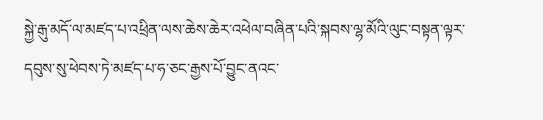སྐྱེ་རྒུ་མདོ་ལ་མཛད་པ་འཕྲིན་ལས་ཆེས་ཆེར་འཕེལ་བཞིན་པའི་སྐབས་ལྷ་མོའི་ལུང་བསྟན་ལྟར་དབུས་སུ་ཕེབས་ཏེ་མཛད་པ་ཧ་ཅང་རྒྱས་པོ་བྱུང་ནའང་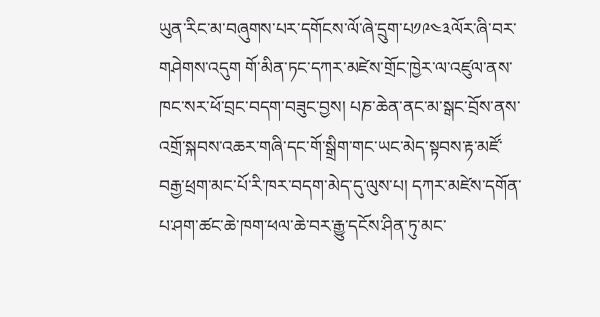ཡུན་རིང་མ་བཞུགས་པར་དགོངས་ལོ་ཞེ་དྲུག་པ༡༩༤༣ལོར་ཞི་བར་གཤེགས་འདུག གོ་མིན་ཏང་དཀར་མཛེས་གྲོང་ཁྱེར་ལ་འཛུལ་ནས་ཁང་སར་ཕོ་བྲང་བདག་བཟུང་བྱས། པཎ་ཆེན་ནང་མ་སྒང་བྲོས་ནས་འགྲོ་སྐབས་འཆར་གཞི་དང་གོ་སྒྲིག་གང་ཡང་མེད་སྟབས་རྟ་མཛོ་བརྒྱ་ཕྲག་མང་པོ་རི་ཁར་བདག་མེད་དུ་ལུས་པ། དཀར་མཛེས་དགོན་པ་ཤག་ཚང་ཆེ་ཁག་ཕལ་ཆེ་བར་རྒྱུ་དངོས་ཤིན་ཏུ་མང་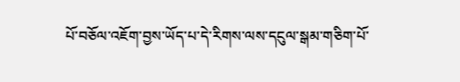པོ་བཅོལ་འཇོག་བྱས་ཡོད་པ་དེ་རིགས་ལས་དངུལ་སྒམ་གཅིག་པོ་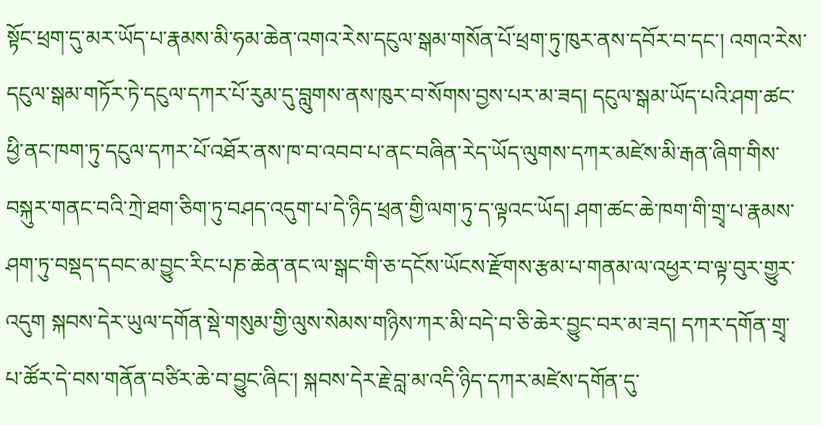སྟོང་ཕྲག་དུ་མར་ཡོད་པ་རྣམས་མི་ཧམ་ཆེན་འགའ་རེས་དངུལ་སྒམ་གསོན་པོ་ཕྲག་ཏུ་ཁུར་ནས་དབོར་བ་དང་། འགའ་རེས་དངུལ་སྒམ་གཏོར་ཏེ་དངུལ་དཀར་པོ་རུམ་དུ་བླུགས་ནས་ཁུར་བ་སོགས་བྱས་པར་མ་ཟད། དངུལ་སྒམ་ཡོད་པའི་ཤག་ཚང་ཕྱི་ནང་ཁག་ཏུ་དངུལ་དཀར་པོ་འཐོར་ནས་ཁ་བ་འབབ་པ་ནང་བཞིན་རེད་ཡོད་ལུགས་དཀར་མཛེས་མི་རྒན་ཞིག་གིས་བསྐུར་གནང་བའི་ཀྲེ་ཐག་ཅིག་ཏུ་བཤད་འདུག་པ་དེ་ཉིད་ཕྲན་གྱི་ལག་ཏུ་ད་ལྟའང་ཡོད། ཤག་ཚང་ཆེ་ཁག་གི་གྲྭ་པ་རྣམས་ཤག་ཏུ་བསྡད་དབང་མ་བྱུང་རིང་པཎ་ཆེན་ནང་ལ་སྒང་གི་ཅ་དངོས་ཡོངས་རྫོགས་རྩམ་པ་གནམ་ལ་འཕྱར་བ་ལྟ་བུར་གྱུར་འདུག སྐབས་དེར་ཡུལ་དགོན་སྡེ་གསུམ་གྱི་ལུས་སེམས་གཉིས་ཀར་མི་བདེ་བ་ཅི་ཆེར་བྱུང་བར་མ་ཟད། དཀར་དགོན་གྲྭ་པ་ཚོར་དེ་བས་གནོན་བཙིར་ཆེ་བ་བྱུང་ཞིང་། སྐབས་དེར་རྗེ་བླ་མ་འདི་ཉིད་དཀར་མཛེས་དགོན་དུ་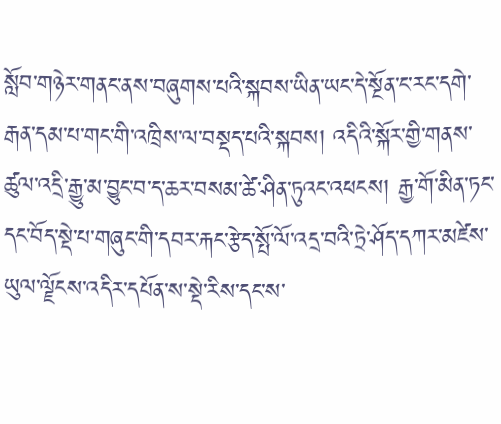སློབ་གཉེར་གནང་ནས་བཞུགས་པའི་སྐབས་ཡིན་ཡང་དེ་སྔོན་ང་རང་དགེ་རྒན་དམ་པ་གང་གི་འཁྲིས་ལ་བསྡད་པའི་སྐབས། འདིའི་སྐོར་གྱི་གནས་ཚུལ་འདྲི་རྒྱུ་མ་བྱུང་བ་ད་ཆར་བསམ་ཚེ་ཤིན་ཏུའང་འཕངས། རྒྱ་གོ་མིན་ཏང་དང་བོད་སྡེ་པ་གཞུང་གི་དབར་རྐང་རྩེད་སྤོ་ལོ་འདྲ་བའི་ཏྲེ་ཤོད་དཀར་མཛེས་ཡུལ་ལྗོངས་འདིར་དཔོན་ས་སྡེ་རིས་དང་ས་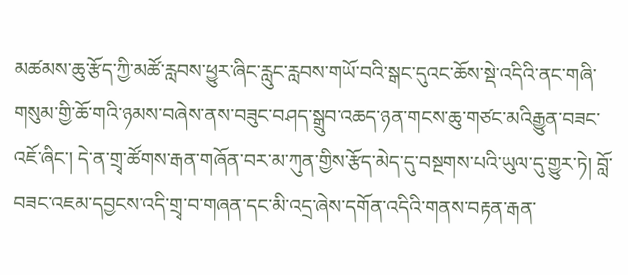མཚམས་ཆུ་རྩོད་ཀྱི་མཚོ་རླབས་ཕྱུར་ཞིང་རླུང་རླབས་གཡོ་བའི་སྒང་དུའང་ཆོས་སྡེ་འདིའི་ནང་གཞི་གསུམ་གྱི་ཆོ་གའི་ཉམས་བཞེས་ནས་བཟུང་བཤད་སྒྲུབ་འཆད་ཉན་གངས་ཆུ་གཙང་མའིརྒྱུན་བཟང་འཇོ་ཞིང་། དེ་ན་གྲྭ་ཚོགས་རྒན་གཞོན་བར་མ་ཀུན་གྱིས་རྩོད་མེད་དུ་བསྔགས་པའི་ཡུལ་དུ་གྱུར་ཏེ། བློ་བཟང་འཇམ་དབྱངས་འདི་གྲྭ་བ་གཞན་དང་མི་འདྲ་ཞེས་དགོན་འདིའི་གནས་བརྟན་རྒན་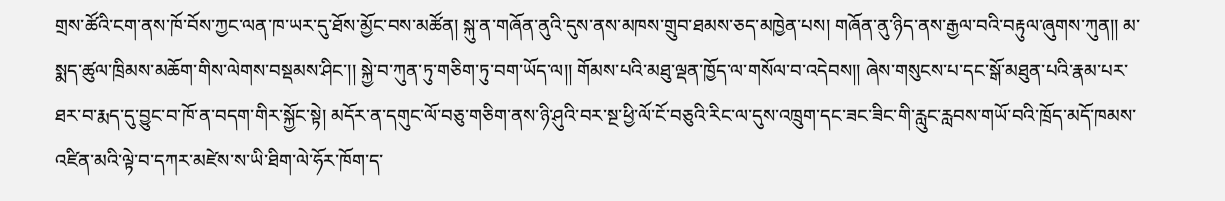གྲས་ཚོའི་ངག་ནས་ཁོ་བོས་ཀྱང་ལན་ཁ་ཡར་དུ་ཐོས་མྱོང་བས་མཚོན། སྐུ་ན་གཞོན་ནུའི་དུས་ནས་མཁས་གྲུབ་ཐམས་ཅད་མཁྱེན་པས། གཞོན་ནུ་ཉིད་ནས་རྒྱལ་བའི་བརྟུལ་ཞུགས་ཀུན།། མ་སྨད་ཚུལ་ཁྲིམས་མཆོག་གིས་ལེགས་བསྡམས་ཤིང་།། སྐྱེ་བ་ཀུན་ཏུ་གཅིག་ཏུ་བག་ཡོད་ལ།། གོམས་པའི་མཐུ་ལྡན་ཁྱོད་ལ་གསོལ་བ་འདེབས།། ཞེས་གསུངས་པ་དང་སྒོ་མཐུན་པའི་རྣམ་པར་ཐར་བ་རྨད་དུ་བྱུང་བ་ཁོ་ན་བདག་གིར་སྐྱོང་སྟེ། མདོར་ན་དགུང་ལོ་བཅུ་གཅིག་ནས་ཉི་ཤུའི་བར་སྔ་ཕྱི་ལོ་ངོ་བཅུའི་རིང་ལ་དུས་འཁྲུག་དང་ཟང་ཟིང་གི་རླུང་རླབས་གཡོ་བའི་ཁྲོད་མདོ་ཁམས་འཛིན་མའི་ལྟེ་བ་དཀར་མཛེས་ས་ཡི་ཐིག་ལེ་ཧོར་ཁོག་ད་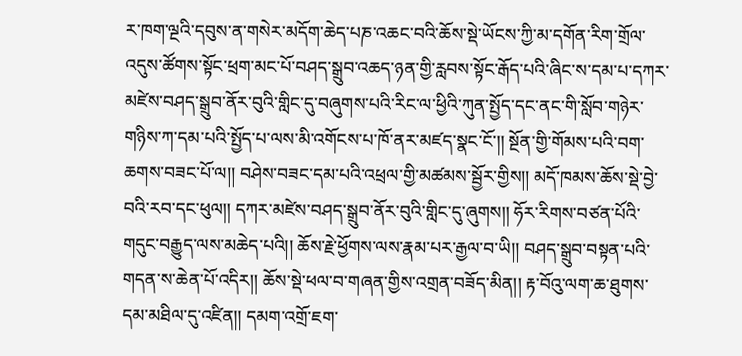ར་ཁག་ལྔའི་དབུས་ན་གསེར་མདོག་ཆེད་པཎ་འཆང་བའི་ཆོས་སྡེ་ཡོངས་ཀྱི་མ་དགོན་རིག་གྲོལ་འདུས་ཚོགས་སྟོང་ཕྲག་མང་པོ་བཤད་སྒྲུབ་འཆད་ཉན་གྱི་རླབས་སྟོང་རྒོད་པའི་ཞིང་ས་དམ་པ་དཀར་མཛེས་བཤད་སྒྲུབ་ནོར་བུའི་གླིང་དུ་བཞུགས་པའི་རིང་ལ་ཕྱིའི་ཀུན་སྤྱོད་དང་ནང་གི་སློབ་གཉེར་གཉིས་ཀ་དམ་པའི་སྤྱོད་པ་ལས་མི་འགོངས་པ་ཁོ་ནར་མཛད་སྣང་ངོ་།། སྔོན་གྱི་གོམས་པའི་བག་ཆགས་བཟང་པོ་ལ།། བཤེས་བཟང་དམ་པའི་འཕྲལ་གྱི་མཚམས་སྦྱོར་གྱིས།། མདོ་ཁམས་ཆོས་སྡེ་བྱེ་བའི་རབ་དང་ཕུལ།། དཀར་མཛེས་བཤད་སྒྲུབ་ནོར་བུའི་གླིང་དུ་ཞུགས།། ཧོར་རིགས་བཙན་པོའི་གདུང་བརྒྱུད་ལས་མཆེད་པའི།། ཆོས་རྗེ་ཕྱོགས་ལས་རྣམ་པར་རྒྱལ་བ་ཡི།། བཤད་སྒྲུབ་བསྟན་པའི་གདན་ས་ཆེན་པོ་འདིར།། ཆོས་སྡེ་ཕལ་བ་གཞན་གྱིས་འགྲན་བཟོད་མིན།། རྟ་བོའུ་ལག་ཆ་ཐུགས་དམ་མཐིལ་དུ་འཛིན།། དམག་འགྲོ་ཇག་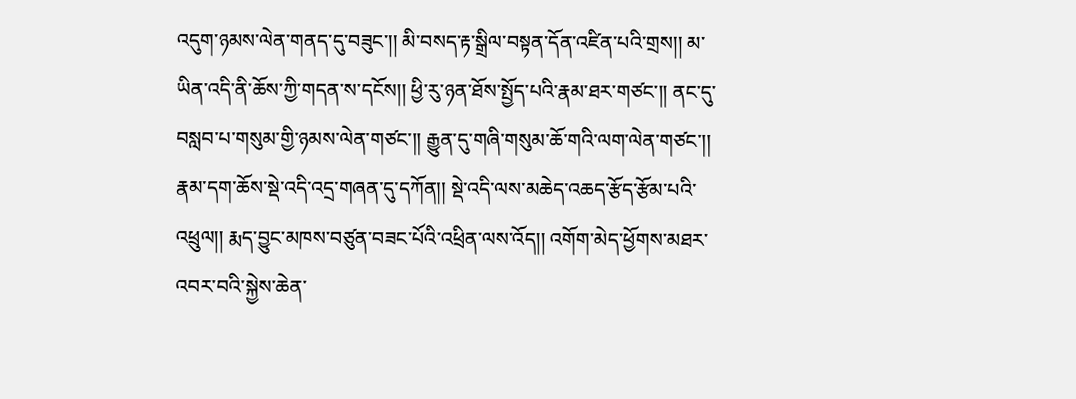འདུག་ཉམས་ལེན་གནད་དུ་བཟུང་།། མི་བསད་རྟ་སྒྲིལ་བསྟན་དོན་འཛིན་པའི་གྲས།། མ་ཡིན་འདི་ནི་ཆོས་ཀྱི་གདན་ས་དངོས།། ཕྱི་རུ་ཉན་ཐོས་སྤྱོད་པའི་རྣམ་ཐར་གཙང་།། ནང་དུ་བསླབ་པ་གསུམ་གྱི་ཉམས་ལེན་གཙང་།། རྒྱུན་དུ་གཞི་གསུམ་ཆོ་གའི་ལག་ལེན་གཙང་།། རྣམ་དག་ཆོས་སྡེ་འདི་འདྲ་གཞན་དུ་དཀོན།། སྡེ་འདི་ལས་མཆེད་འཆད་རྩོད་རྩོམ་པའི་འཕྲུལ།། རྨད་བྱུང་མཁས་བཙུན་བཟང་པོའི་འཕྲིན་ལས་འོད།། འགོག་མེད་ཕྱོགས་མཐར་འབར་བའི་སྐྱེས་ཆེན་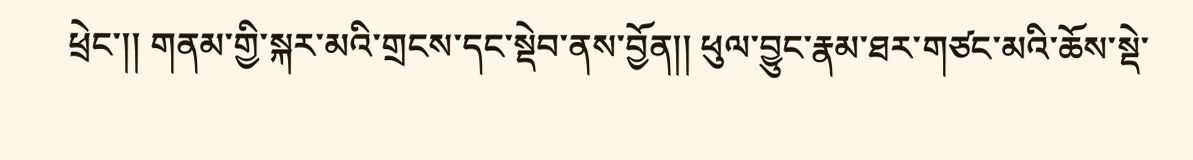ཕྲེང་།། གནམ་གྱི་སྐར་མའི་གྲངས་དང་སྡེབ་ནས་བྱོན།། ཕུལ་བྱུང་རྣམ་ཐར་གཙང་མའི་ཆོས་སྡེ་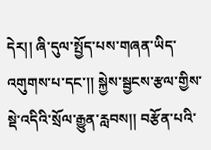དེར།། ཞི་དུལ་སྤྱོད་པས་གཞན་ཡིད་འགུགས་པ་དང་།། སྐྱེས་སྦྱངས་རྩལ་གྱིས་སྡེ་འདིའི་སྲོལ་རྒྱུན་རླབས།། བརྩོན་པའི་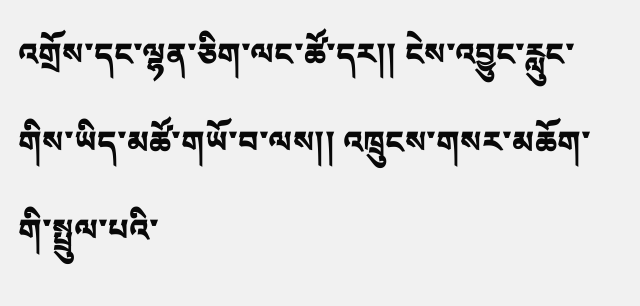འགྲོས་དང་ལྷན་ཅིག་ལང་ཚོ་དར།། ངེས་འབྱུང་རླུང་གིས་ཡིད་མཚོ་གཡོ་བ་ལས།། འཁྲུངས་གསར་མཆོག་གི་སྤྲུལ་པའི་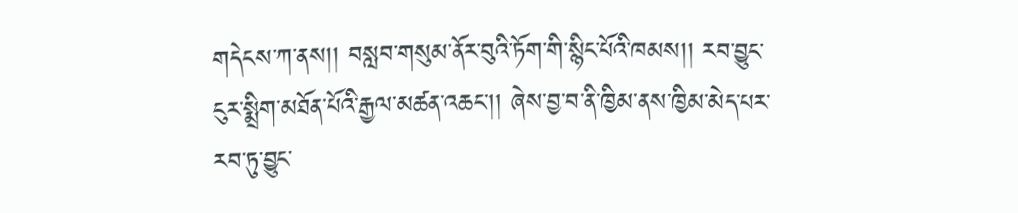གདེངས་ཀ་ནས།། བསླབ་གསུམ་ནོར་བུའི་ཏོག་གི་སྙིང་པོའི་ཁམས།། རབ་བྱུང་ངུར་སྨྲིག་མཐོན་པོའི་རྒྱལ་མཚན་འཆང་།། ཞེས་བྱ་བ་ནི་ཁྱིམ་ནས་ཁྱིམ་མེད་པར་རབ་ཏུ་བྱུང་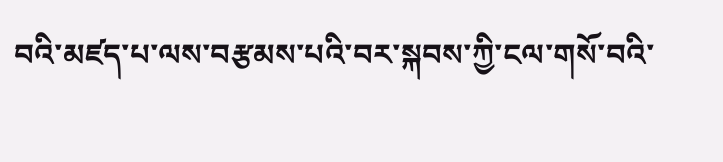བའི་མཛད་པ་ལས་བརྩམས་པའི་བར་སྐབས་ཀྱི་ངལ་གསོ་བའི་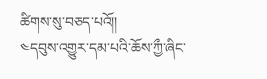ཚིགས་སུ་བཅད་པའོ།།
༤དབུས་འགྱུར་དམ་པའི་ཆོས་ཀྱྀ་ཞིང་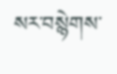སར་བསྙེགས་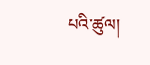པའི་ཚུལ།